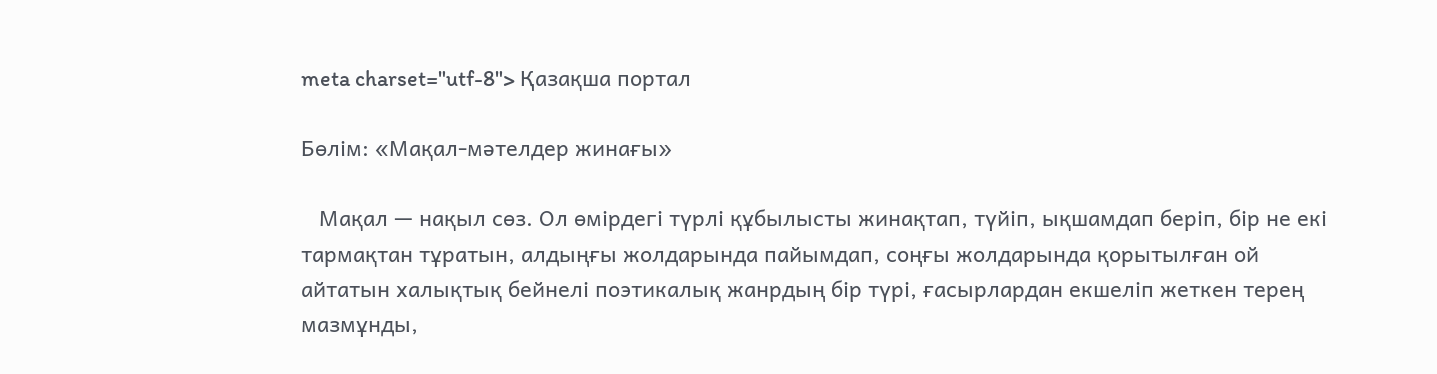meta charset="utf-8"> Қазақша портал

Бөлім: «Мақал-мәтелдер жинағы»

   Мақал — нақыл сөз. Ол өмірдегі түрлі құбылысты жинақтап, түйіп, ықшамдап беріп, бір не екі тармақтан тұратын, алдыңғы жолдарында пайымдап, соңғы жолдарында қорытылған ой айтатын халықтық бейнелі поэтикалық жанрдың бір түрі, ғасырлардан екшеліп жеткен терең мазмұнды,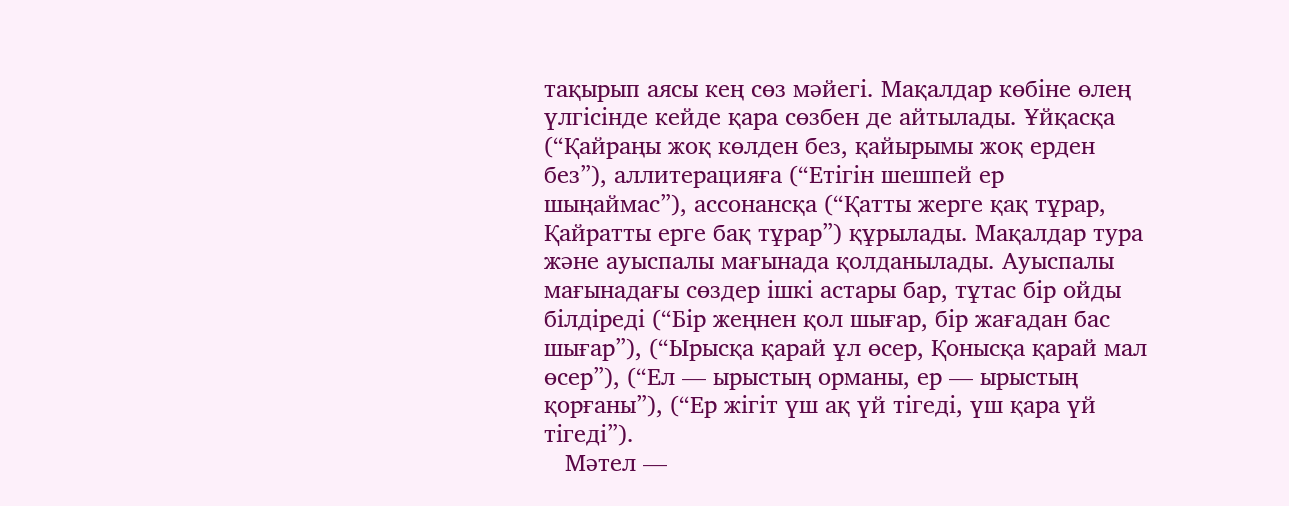тақырып аясы кең сөз мәйегі. Мақалдар көбіне өлең үлгісінде кейде қара сөзбен де айтылады. Ұйқасқа (“Қайраңы жоқ көлден без, қайырымы жоқ ерден без”), аллитерацияға (“Етігін шешпей ер шыңаймас”), ассонансқа (“Қатты жерге қақ тұрар, Қайратты ерге бақ тұрар”) құрылады. Мақалдар тура және ауыспалы мағынада қолданылады. Ауыспалы мағынадағы сөздер ішкі астары бар, тұтас бір ойды білдіреді (“Бір жеңнен қол шығар, бір жағадан бас шығар”), (“Ырысқа қарай ұл өсер, Қонысқа қарай мал өсер”), (“Ел — ырыстың орманы, ер — ырыстың қорғаны”), (“Ер жігіт үш ақ үй тігеді, үш қара үй тігеді”).
   Мәтел —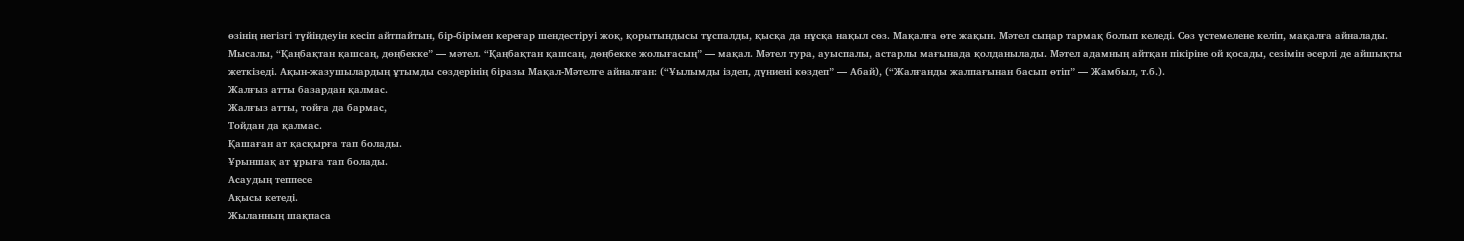өзінің негізгі түйіндеуін кесіп айтпайтын, бір-бірімен кереғар шендестіруі жоқ, қорытындысы тұспалды, қысқа да нұсқа нақыл сөз. Мақалға өте жақын. Мәтел сыңар тармақ болып келеді. Сөз үстемелене келіп, мақалға айналады. Мысалы, “Қаңбақтан қашсаң, дөңбекке” — мәтел. “Қаңбақтан қашсаң, дөңбекке жолығасың” — мақал. Мәтел тура, ауыспалы, астарлы мағынада қолданылады. Мәтел адамның айтқан пікіріне ой қосады, сезімін әсерлі де айшықты жеткізеді. Ақын-жазушылардың ұтымды сөздерінің біразы Мақал-Мәтелге айналған: (“Ұылымды іздеп, дүниені көздеп” — Абай), (“Жалғанды жалпағынан басып өтіп” — Жамбыл, т.б.).
Жалғыз атты базардан қалмас.
Жалғыз атты, тойға да бармас,
Тойдан да қалмас.
Қашаған ат қасқырға тап болады.
Ұрыншақ ат ұрыға тап болады.
Асаудың теппесе
Ақысы кетеді.
Жыланның шақпаса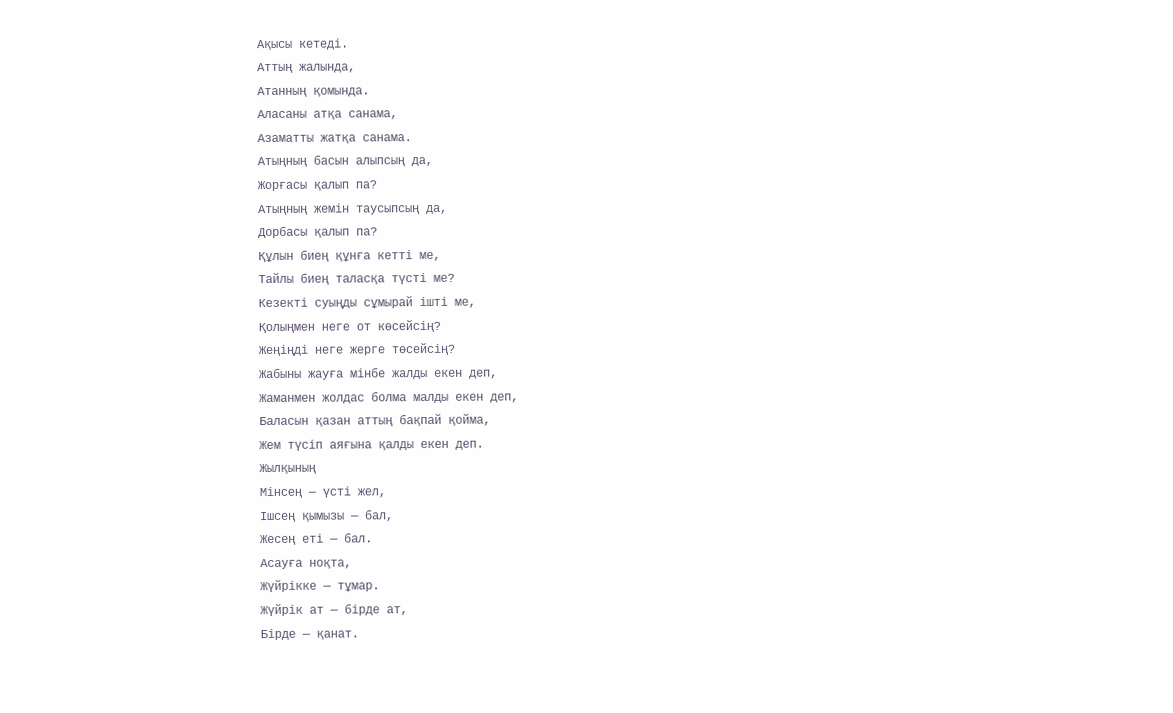Ақысы кетеді.
Аттың жалында,
Атанның қомында.
Аласаны атқа санама,
Азаматты жатқа санама.
Атыңның басын алыпсың да,
Жорғасы қалып па?
Атыңның жемін таусыпсың да,
Дорбасы қалып па?
Құлын биең құнға кетті ме,
Тайлы биең таласқа түсті ме?
Кезекті суыңды сұмырай ішті ме,
Қолыңмен неге от көсейсің?
Жеңіңді неге жерге төсейсің?
Жабыны жауға мінбе жалды екен деп,
Жаманмен жолдас болма малды екен деп,
Баласын қазан аттың бақпай қойма,
Жем түсіп аяғына қалды екен деп.
Жылқының
Мінсең — үсті жел,
Ішсең қымызы — бал,
Жесең еті — бал.
Асауға ноқта,
Жүйрікке — тұмар.
Жүйрік ат — бірде ат,
Бірде — қанат.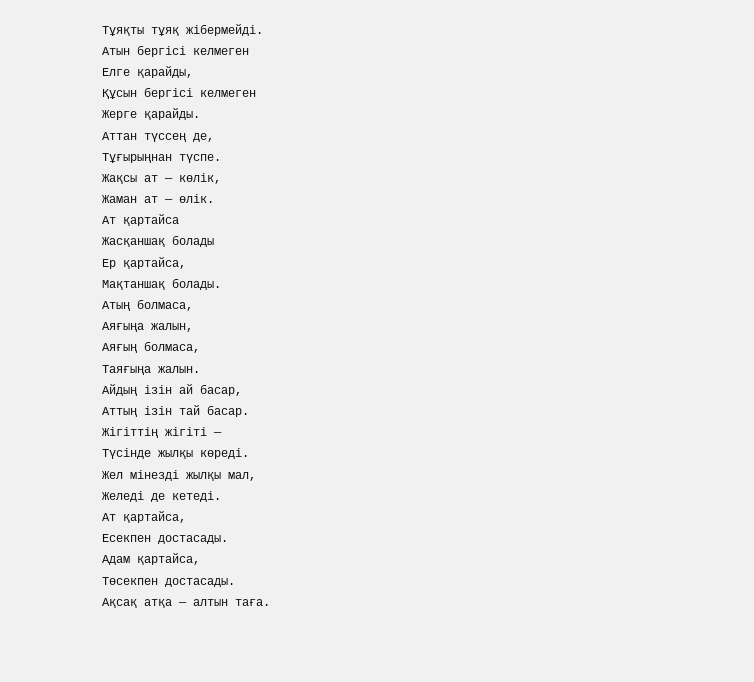Тұяқты тұяқ жібермейді.
Атын бергісі келмеген
Елге қарайды,
Құсын бергісі келмеген
Жерге қарайды.
Аттан түссең де,
Тұғырыңнан түспе.
Жақсы ат — көлік,
Жаман ат — өлік.
Ат қартайса
Жасқаншақ болады
Ер қартайса,
Мақтаншақ болады.
Атың болмаса,
Аяғыңа жалын,
Аяғың болмаса,
Таяғыңа жалын.
Айдың ізін ай басар,
Аттың ізін тай басар.
Жігіттің жігіті —
Түсінде жылқы көреді.
Жел мінезді жылқы мал,
Желеді де кетеді.
Ат қартайса,
Есекпен достасады.
Адам қартайса,
Төсекпен достасады.
Ақсақ атқа — алтын таға.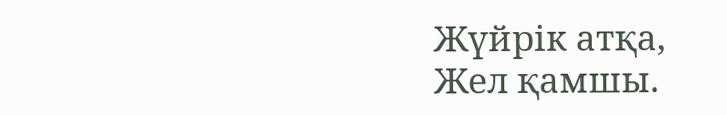Жүйрік атқа,
Жел қамшы.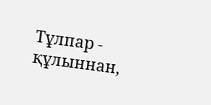Тұлпар - құлыннан,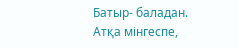Батыр- баладан.
Атқа мінгеспе,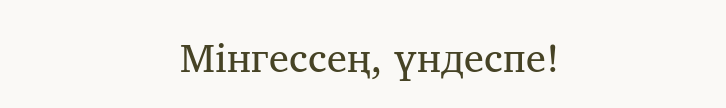Мінгессең, үндеспе!